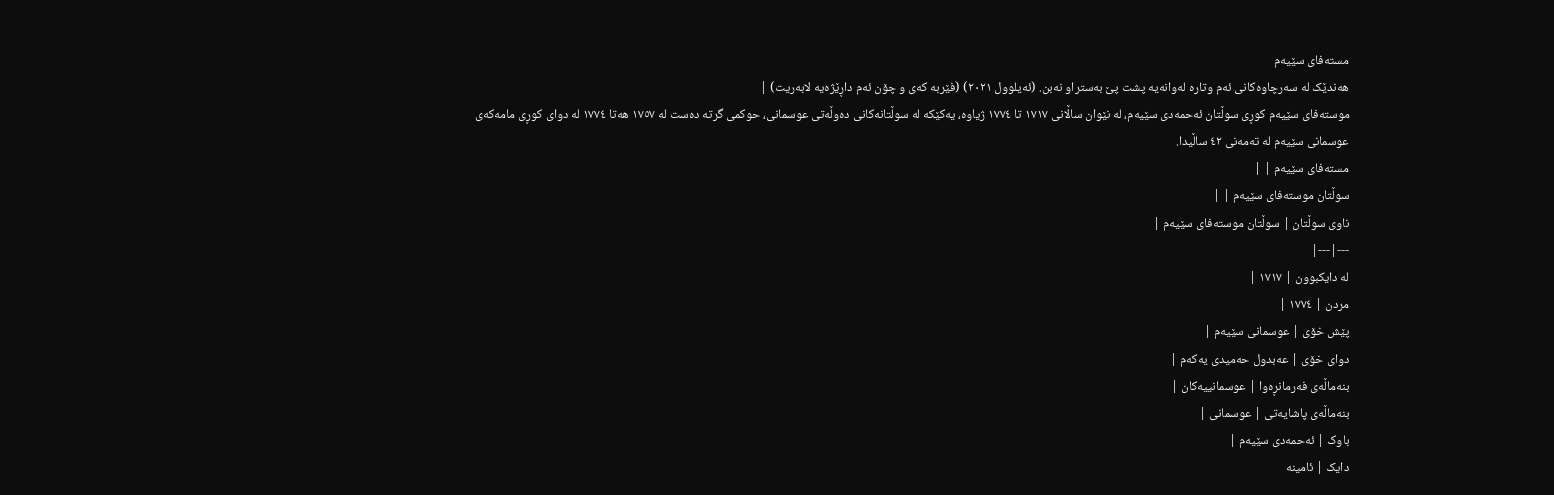مستەفای سێیەم
ھەندێک لە سەرچاوەکانی ئەم وتارە لەوانەیە پشت پێ بەستراو نەبن. (ئەیلوول ٢٠٢١) (فێربە کەی و چۆن ئەم داڕێژەیە لابەریت) |
موستەفای سێیەم کوڕی سوڵتان ئەحمەدی سێیەم، لە نێوان ساڵانی ١٧١٧ تا ١٧٧٤ ژیاوە، یەکێکە لە سوڵتانەکانی دەوڵەتی عوسمانی، حوکمی گرتە دەست لە ١٧٥٧ ھەتا ١٧٧٤ لە دوای کوڕی مامەکەی عوسمانی سێیەم لە تەمەنی ٤٢ ساڵیدا.
مستەفای سێیەم | |
سوڵتان موستەفای سێیەم | |
ناوی سوڵتان | سوڵتان موستەفای سێیەم |
---|---|
لە دایکبوون | ١٧١٧ |
مردن | ١٧٧٤ |
پێش خۆی | عوسمانی سێیەم |
دوای خۆی | عەبدول حەمیدی یەکەم |
بنەماڵەی فەرمانڕەوا | عوسمانییەکان |
بنەماڵەی پاشایەتی | عوسمانی |
باوک | ئەحمەدی سێیەم |
دایک | ئامینە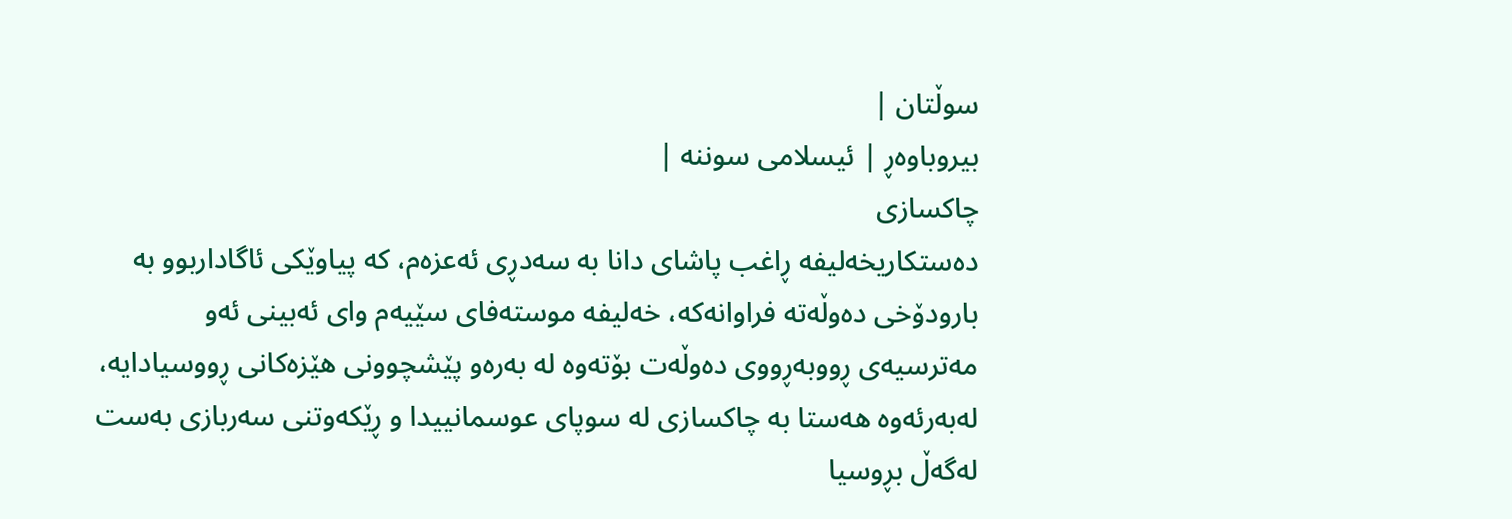سوڵتان |
بیروباوەڕ | ئیسلامی سوننە |
چاکسازی
دەستکاریخەلیفە ڕاغب پاشای دانا بە سەدڕی ئەعزەم، کە پیاوێکی ئاگاداربوو بە بارودۆخی دەوڵەتە فراوانەکە، خەلیفە موستەفای سێیەم وای ئەبینی ئەو مەترسیەی ڕووبەڕووی دەوڵەت بۆتەوە لە بەرەو پێشچوونی هێزەکانی ڕووسیادایە، لەبەرئەوە هەستا بە چاکسازی لە سوپای عوسمانییدا و ڕێکەوتنی سەربازی بەست لەگەڵ بڕوسیا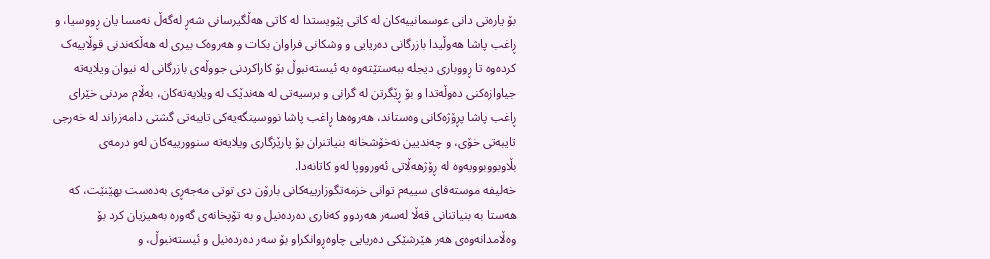بۆ یارەتی دانی عوسمانییەکان لە کاتی پێویستدا لە کاتی هەڵگیرسانی شەڕ لەگەڵ نەمسا یان ڕووسیا، و ڕاغب پاشا هەوڵیدا بازرگانی دەریایی و وشکانی فراوان بکات و هەروەک بیری لە هەڵکەندنی قوڵاییەک کردەوە تا ڕووباری دیجلە ببەستێتەوە بە ئیستەنبوڵ بۆ کاراکردنی جووڵەی بازرگانی لە نیوان ویلایەتە جیاوازەکنی دەوڵەتدا و بۆ ڕێگرتن لە گرانی و برسیەتی لە هەندێک لە ویلایەتەکان، بەڵام مردنی خێرای ڕاغب پاشا پڕۆژەکانی وەستاند، هەروەها ڕاغب پاشا نووسینگەیەکی تایبەتی گشتی دامەزراند لە خەرجی تایبەتی خۆی، و چەندیین نەخۆشخانە بنیاتنران بۆ پارێزگاری ویلایەتە سنوورییەکان لەو درمەی بڵاوبووبوویەوە لە ڕۆژهەڵاتی ئەورووپا لەو کاتانەدا.
خەلیفە موستەفای سییەم توانی خزمەتگوزارییەکانی بارۆن دی توتی مەجەڕی بەدەست بهێنێت، کە هەستا بە بنیاتنانی قەڵا لەسەر هەردوو کەناری دەردەنیل و بە تۆپخانەی گەورە بەهیزیان کرد بۆ وەڵامدانەوەی هەر هێرشێکی دەریایی چاوەڕوانکراو بۆ سەر دەردەنیل و ئیستەنبوڵ، و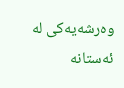وەرشەیەکی لە ئەستانە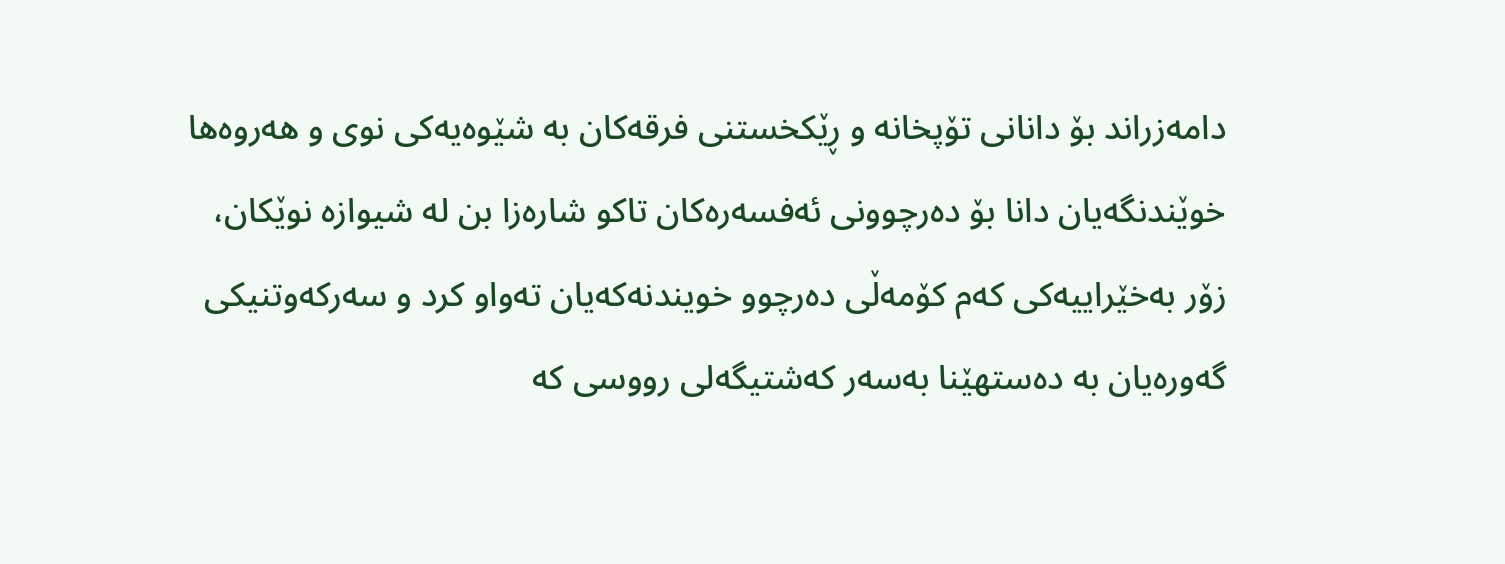دامەزراند بۆ دانانی تۆپخانە و ڕێکخستنی فرقەکان بە شێوەیەکی نوی و هەروەها خوێندنگەیان دانا بۆ دەرچوونی ئەفسەرەکان تاکو شارەزا بن لە شیوازە نوێکان، زۆر بەخێراییەکی کەم کۆمەڵی دەرچوو خویندنەکەیان تەواو کرد و سەرکەوتنیکی گەورەیان بە دەستهێنا بەسەر کەشتیگەلی رووسی کە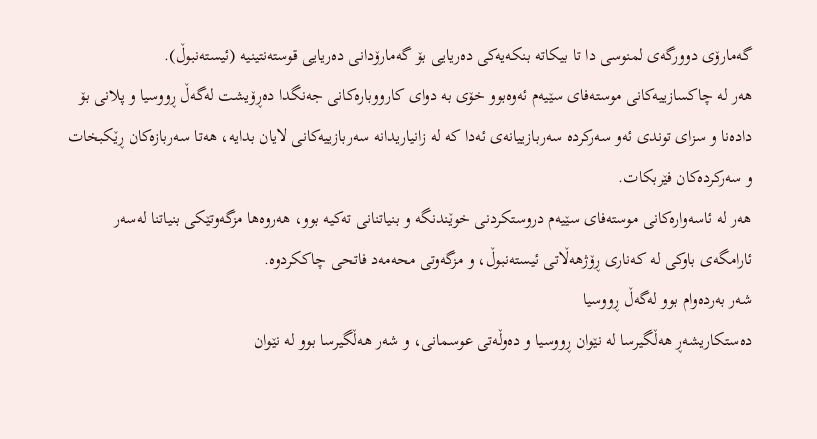گەمارۆی دوورگەی لمنوسی دا تا بیکاتە بنکەیەکی دەریایی بۆ گەمارۆدانی دەریایی قوستەنتینیە (ئیستەنبوڵ).
هەر لە چاکسازییەکانی موستەفای سێیەم ئەوەبوو خۆی بە دوای کارووبارەکانی جەنگدا دەڕۆیشت لەگەڵ ڕووسیا و پلانی بۆ دادەنا و سزای توندی ئەو سەرکردە سەربازییانەی ئەدا کە لە زانیاریدانە سەربازییەکانی لایان بدایە، هەتا سەربازەکان ڕێکبخات و سەرکردەکان فێربکات.
هەر لە ئاسەوارەکانی موستەفای سێیەم دروستکردنی خوێندنگە و بنیاتنانی تەکیە بوو، هەروەها مزگەوتێکی بنیاتنا لەسەر ئارامگەی باوکی لە کەناری ڕۆژهەڵاتی ئیستەنبوڵ، و مزگەوتی محەمەد فاتحی چاککردوە.
شەر بەردەوام بوو لەگەڵ ڕووسیا
دەستکاریشەڕ هەڵگیرسا لە نێوان ڕووسیا و دەوڵەتی عوسمانی، و شەر هەڵگیرسا بوو لە نێوان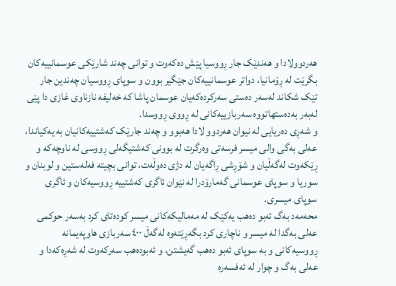هەردوولادا و هەندێک جار ڕووسیا پێش دەکەوت و توانی چەند شارێکی عوسمانییەکان بگرێت لە ڕۆمانیا، دواتر عوسمانییەکان جێگیر بوون و سوپای ڕووسیان چەندین جار تێک شکاند لەسەر دەستی سەرکردەکەیان عوسمان پاشا کە خەلیفە نازناوی غازی دا پێی لەبەر بەدەستهاتووە سەربازییەکانی لە ڕووی ڕووسدا.
و شەڕی دەریایی لە نیوان هەردوو لادا هەبوو و چەند جارێک کەشتییەکانیان بە یەکیاندا، عەلی بەگی والی میسر فرسەتی وەرگرت لە بوونی کەشتیگەلی ڕووسی لە ناوچەکە و ڕێکەوت لەگەڵیان و شۆڕشی ڕاگەیان لە دژی دەوڵەت، توانی بچیتە فەلەستین و لوبنان و سوریا و سوپای عوسمانی گەمارۆدرا لە نێوان ئاگری کەشتییە ڕووسیەکان و ئاگری سوپای میسری.
محەمەد بەگ ئەبو دەهب یەکێک لە مەمالیکەکانی میسر کودەتای کرد بەسەر حوکمی عەلی بەگدا لە میسر و ناچاری کرد بگەڕێتەوە لەگەڵ ٤٠٠ سەربازی هاوپەیمانە ڕووسیەکانی و بە سوپای ئەبو دەهب گەیشتن، و ئەبودەهب سەرکەوت لە شەڕەکەدا و عەلی بەگ و چوار لە ئەفسەرە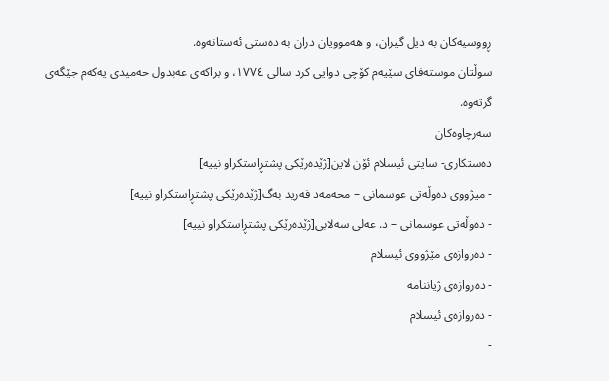ڕووسیەکان بە دیل گیران، و هەموویان دران بە دەستی ئەستانەوە.
سوڵتان موستەفای سێیەم کۆچی دوایی کرد سالی ١٧٧٤، و براکەی عەبدول حەمیدی یەکەم جێگەی گرتەوە.
سەرچاوەکان
دەستکاری- سایتی ئیسلام ئۆن لاین[ژێدەرێکی پشتڕاستکراو نییە]
- میژووی دەوڵەتی عوسمانی – محەمەد فەرید بەگ[ژێدەرێکی پشتڕاستکراو نییە]
- دەوڵەتی عوسمانی – د. عەلی سەلابی[ژێدەرێکی پشتڕاستکراو نییە]
- دەروازەی مێژووی ئیسلام
- دەروازەی ژیاننامە
- دەروازەی ئیسلام
-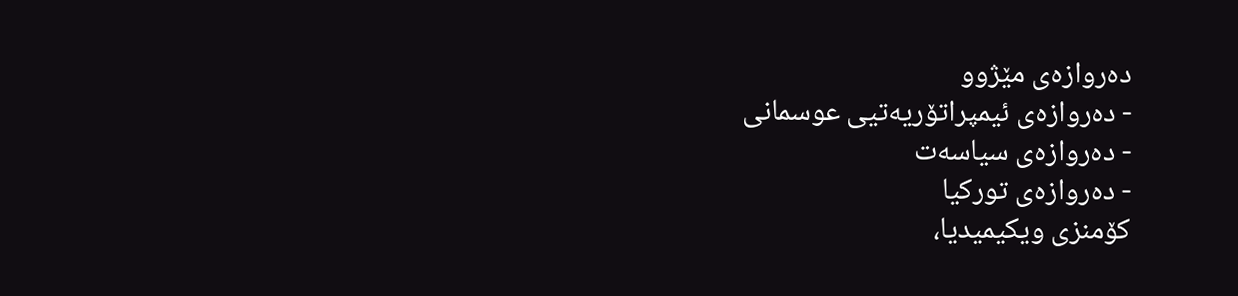دەروازەی مێژوو
- دەروازەی ئیمپراتۆریەتیی عوسمانی
- دەروازەی سیاسەت
- دەروازەی تورکیا
کۆمنزی ویکیمیدیا،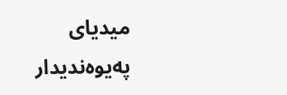میدیای پەیوەندیدار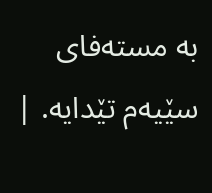بە مستەفای سێیەم تێدایە. |